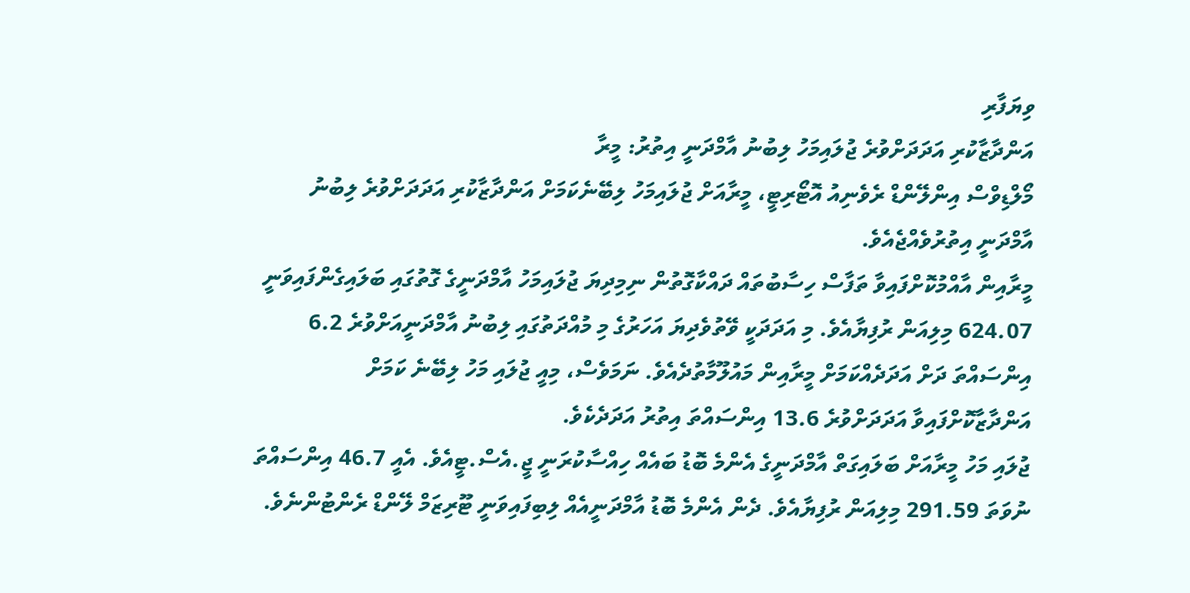ވިޔަފާރި
އަންދާޒާކުރި އަދަދަށްވުރެ ޖުލައިމަހު ލިބުނު އާމްދަނީ އިތުރު: މީރާ
މޯލްޑިވްސް އިންލޭންޑް ރެވެނިއު އޮޓޯރިޓީ، މީރާއަށް ޖުލައިމަހު ލިބޭނެކަމަށް އަންދާޒާކުރި އަދަދަށްވުރެ ލިބުނު އާމްދަނީ އިތުރުވެއްޖެއެވެ.
މީރާއިން އާއްމުކޮށްފައިވާ ތަފާސް ހިސާބުތައް ދައްކާގޮތުން ނިމިދިޔަ ޖުލައިމަހު އާމްދަނީގެ ގޮތުގައި ބަލައިގެންފައިވަނީ 624.07 މިލިއަން ރުފިޔާއެވެ. މި އަދަދަކީ ވޭތުވެދިޔަ އަހަރުގެ މި މުއްދަތުގައި ލިބުނު އާމްދަނީއަށްވުރެ 6.2 އިންސައްތަ ދަށް އަދަދެއްކަމަށް މީރާއިން މައުލޫމާތުދެއެވެ. ނަމަވެސް، މިއީ ޖުލައި މަހު ލިބޭނެ ކަމަށް އަންދާޒާކޮށްފައިވާ އަދަދަށްވުރެ 13.6 އިންސައްތަ އިތުރު އަދަދެކެވެ.
ޖުލައި މަހު މީރާއަށް ބަލައިގަތް އާމްދަނީގެ އެންމެ ބޮޑު ބައެއް ހިއްސާކުރަނީ ޖީ.އެސް.ޓީއެވެ. އެއީ 46.7 އިންސައްތަ ނުވަތަ 291.59 މިލިއަން ރުފިޔާއެވެ. ދެން އެންމެ ބޮޑު އާމްދަނީއެއް ލިބިފައިވަނީ ޓޫރިޒަމް ލޭންޑް ރެންޓުންނެވެ.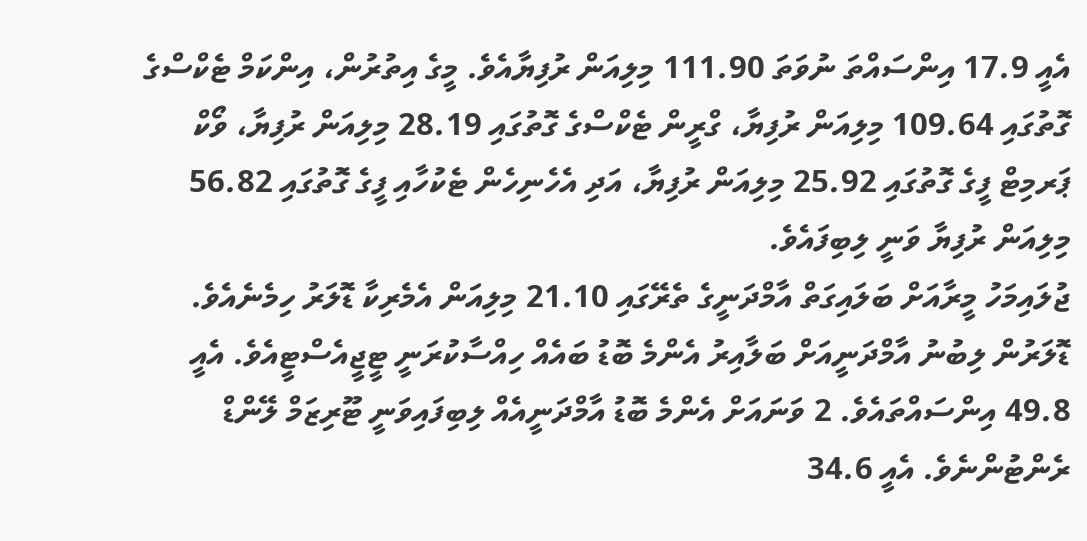އެއީ 17.9 އިންސައްތަ ނުވަތަ 111.90 މިލިއަން ރުފިޔާއެވެ. މީގެ އިތުރުން، އިންކަމް ޓެކްސްގެ ގޮތުގައި 109.64 މިލިއަން ރުފިޔާ، ގްރީން ޓެކްސްގެ ގޮތުގައި 28.19 މިލިއަން ރުފިޔާ، ވޯކް ޕަރމިޓް ފީގެ ގޮތުގައި 25.92 މިލިއަން ރުފިޔާ، އަދި އެހެނިހެން ޓެކުހާއި ފީގެ ގޮތުގައި 56.82 މިލިއަން ރުފިޔާ ވަނީ ލިބިފައެވެ.
ޖުލައިމަހު މީރާއަށް ބަލައިގަތް އާމްދަނީގެ ތެރޭގައި 21.10 މިލިއަން އެމެރިކާ ޑޮލަރު ހިމެނެއެވެ. ޑޮލަރުން ލިބުނު އާމްދަނީއަށް ބަލާއިރު އެންމެ ބޮޑު ބައެއް ހިއްސާކުރަނީ ޓީޖީއެސްޓީއެވެ. އެއީ 49.8 އިންސައްތައެވެ. 2 ވަނައަށް އެންމެ ބޮޑު އާމްދަނީއެއް ލިބިފައިވަނީ ޓޫރިޒަމް ލޭންޑް ރެންޓުންނެވެ. އެއީ 34.6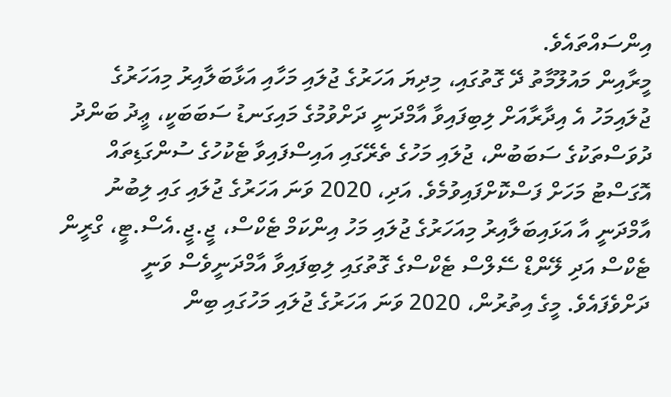އިންސައްތައެވެ.
މީރާއިން މައުލޫމާތު ދޭ ގޮތުގައި، މިދިޔަ އަހަރުގެ ޖުލައި މަހާއި އަޅާބަލާއިރު މިއަހަރުގެ ޖުލައިމަހު އެ އިދާރާއަށް ލިބިފައިވާ އާމްދަނީ ދަށްވުމުގެ މައިގަނޑު ސަބަބަކީ، ޢީދު ބަންދު ދުވަސްތަކުގެ ސަބަބުން، ޖުލައި މަހުގެ ތެރޭގައި އައިސްފައިވާ ޓެކުހުގެ ސުންގަޑިތައް އޮގަސްޓު މަހަށް ފަސްކޮށްފައިވުމެވެ. އަދި، 2020 ވަނަ އަހަރުގެ ޖުލައި ގައި ލިބުނު އާމްދަނީ އާ އަޅައިބަލާއިރު މިއަހަރުގެ ޖުލައި މަހު އިންކަމް ޓެކްސް، ޖީ.ޖީ.އެސް.ޓީ، ގްރީން ޓެކްސް އަދި ލޭންޑް ސޭލްސް ޓެކްސްގެ ގޮތުގައި ލިބިފައިވާ އާމްދަނީވެސް ވަނީ ދަށްވެފައެވެ. މީގެ އިތުރުން، 2020 ވަނަ އަހަރުގެ ޖުލައި މަހުގައި ބިން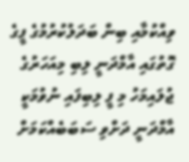ވިއްކުމާއި ބިން ބަދަލުކުރުމުގެ ފީގެ ގޮތުގައި އާމްދަނީ ލިބި މިއަހަރުގެ ޖުލައިމަހު މި ފީ ލިބިފައި ނުވުމަކީ އާމްދަނީ ދަށްވި ސަބަބެއްކަމަށް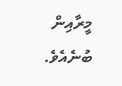މީރާއިން ބުނެއެވެ.